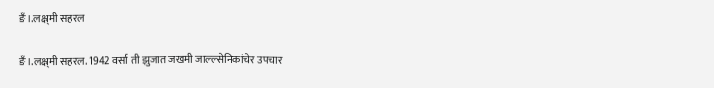ङँ।.लक्ष्र्मी सहरल

ङँ।.लक्ष्र्मी सहरल. 1942 वर्सा ती झुजात जखमी जाल्ल्सेनिकांचेर उपचार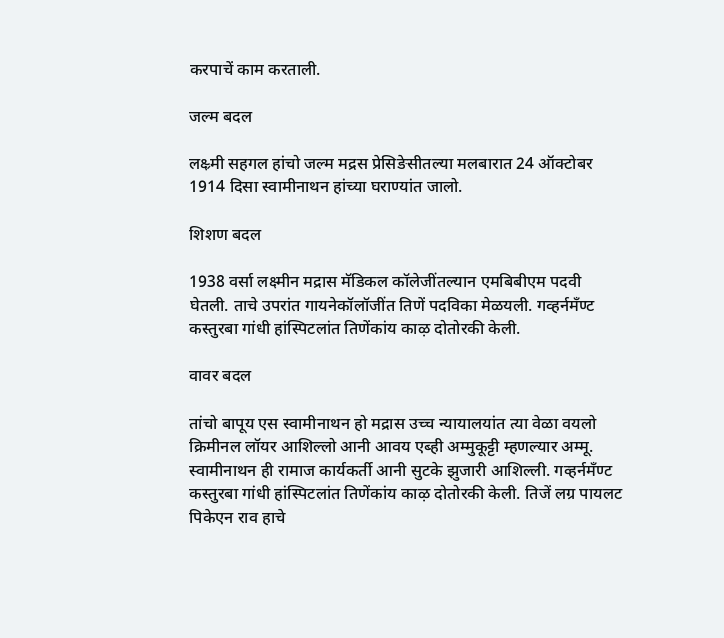करपाचें काम करताली.

जल्म बदल

लक्ष्र्मी सहगल हांचो जल्म मद्रस प्रेसिङेसीतल्या मलबारात 24 ऑक्टोबर 1914 दिसा स्वामीनाथन हांच्या घराण्यांत जालो.

शिशण बदल

1938 वर्सा लक्ष्मीन मद्रास मॅडिकल कॉलेजींतल्यान एमबिबीएम पदवी घेतली. ताचे उपरांत गायनेकॉलॉजींत तिणें पदविका मेळयली. गव्हर्नमँण्ट कस्तुरबा गांधी हांस्पिटलांत तिणेंकांय काऴ दोतोरकी केली.

वावर बदल

तांचो बापूय एस स्वामीनाथन हो मद्रास उच्च न्यायालयांत त्या वेळा वयलो क्रिमीनल लॉयर आशिल्लो आनी आवय एब्ही अम्मुकूट्टी म्हणल्यार अम्मू. स्वामीनाथन ही रामाज कार्यकर्ती आनी सुटके झुजारी आशिल्ली. गव्हर्नमँण्ट कस्तुरबा गांधी हांस्पिटलांत तिणेंकांय काऴ दोतोरकी केली. तिजें लग्र पायलट पिकेएन राव हाचे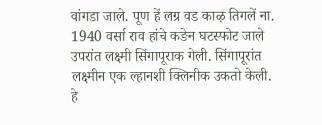वांगडा जाले. पूण हें लग्र वड काऴ तिगलें ना. 1940 वर्सा राव हांचे कङेन घटस्फोट जाले उपरांत लक्ष्मी सिंगापूराक गेली. सिंगापूरांत लक्ष्मीन एक ल्हानशी क्लिनीक उकतो केली. हे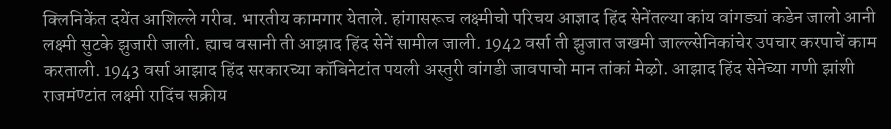क्लिनिकेंत दयेंत आशिल्ले गरीब. भारतीय कामगार येताले. हांगासरूच लक्ष्मीचो परिचय आज्ञाद हिंद सेनेंतल्या कांय वांगड्यां कडेन जालो आनी लक्ष्मी सुटके झुजारी जाली. ह्याच वसानी ती आझाद हिंद सेनें सामील जाली. 1942 वर्सा ती झुजात जखमी जाल्ल्सेनिकांचेर उपचार करपाचें काम करताली. 1943 वर्सा आझाद हिंद सरकारच्या कॉबिनेटांत पयली अस्तुरी वांगडी जावपाचो मान तांकां मेऴो. आझाद हिंद सेनेच्या गणी झांशी राजमंण्टांत लक्ष्मी रादिंच सक्रीय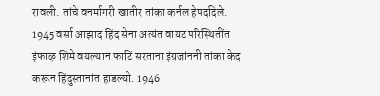रावली. तांचे वनर्मागरी खातीर तांका कर्नल हेपददिले. 1945 वर्सा आझाद हिंद सेना अत्यंत वायट परिस्थितींत इंफाऴ शिमे वयल्यान फाटिं सरताना इंग्रजांननी तांका केद करून हिंदुस्तानांत हाडल्यो. 1946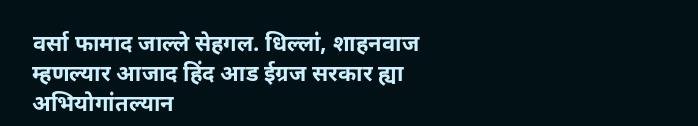वर्सा फामाद जाल्ले सेहगल. धिल्लां, शाहनवाज म्हणल्यार आजाद हिंद आड ईग्रज सरकार ह्या अभियोगांतल्यान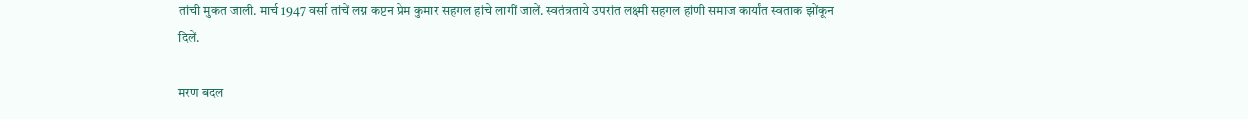तांची मुकत जाली. मार्च 1947 वर्सा तांचें लग्न कप्टन प्रेम कुमार सहगल हांचे लागीं जालें. स्वतंत्रताये उपरांत लक्ष्मी सहगल हांणी समाज कार्यांत स्वताक झोंकून दिलें.

मरण बदल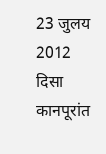23 जुलय 2012 दिसा कानपूरांत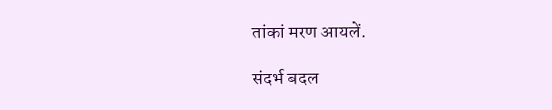तांकां मरण आयलें.

संदर्भ बदल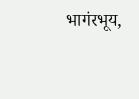भागंरभूय,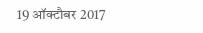19 ऑक्टौबर 2017